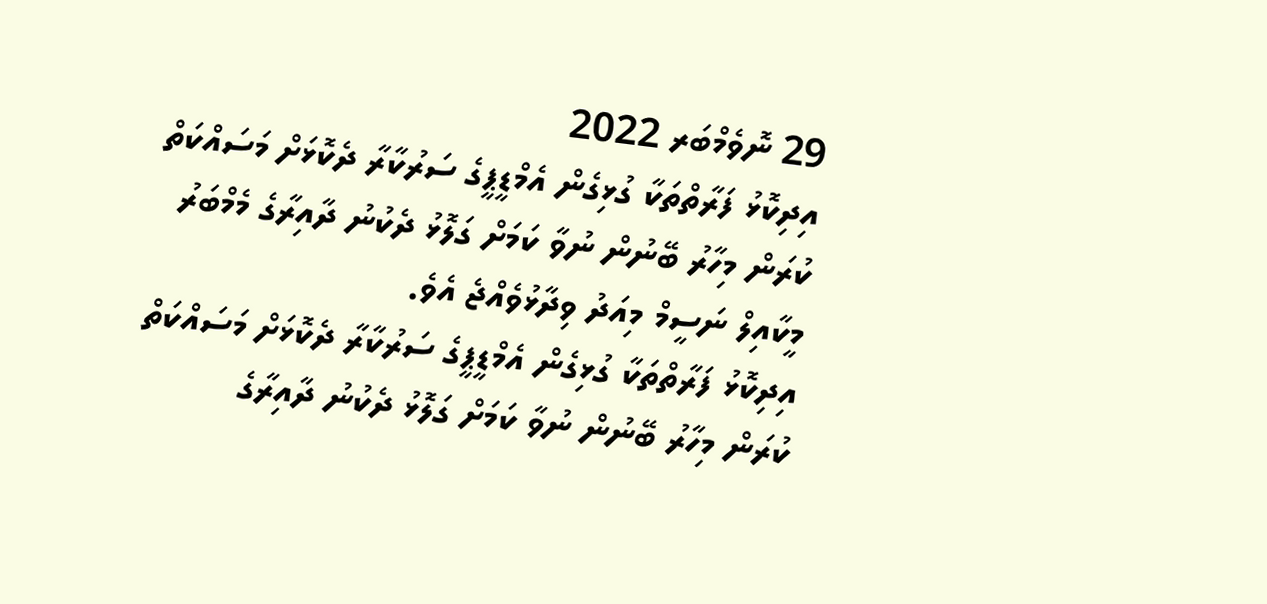29 ނޮވެމްބަރ 2022
އިދިކޮޅު ފަރާތްތަކާ ގުޅިގެން އެމްޑީޕީގެ ސަރުކާރާ ދެކޮޅަށް މަސައްކަތް ކުރަން މިހާރު ބޭނުން ނުވާ ކަމަށް ގަލޮޅު ދެކުނު ދާއިރާގެ މެމްބަރު މީކާއިލް ނަސީމް މިއަދު ވިދާޅުވެއްޖެ އެވެ.
އިދިކޮޅު ފަރާތްތަކާ ގުޅިގެން އެމްޑީޕީގެ ސަރުކާރާ ދެކޮޅަށް މަސައްކަތް ކުރަން މިހާރު ބޭނުން ނުވާ ކަމަށް ގަލޮޅު ދެކުނު ދާއިރާގެ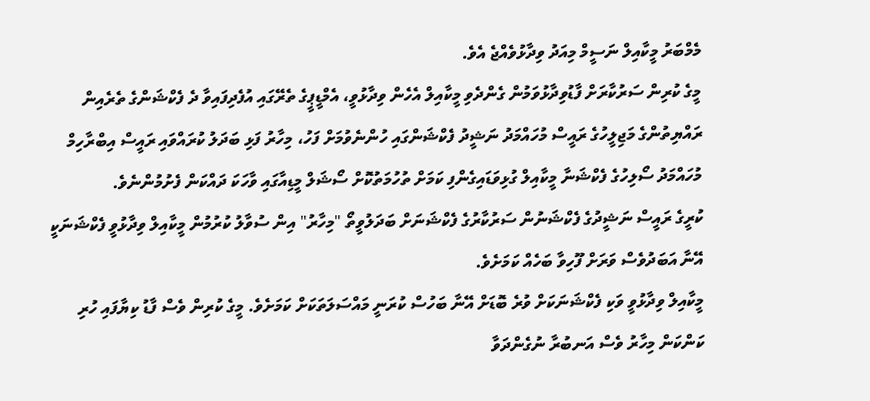މެމްބަރު މީކާއިލް ނަސީމް މިއަދު ވިދާޅުވެއްޖެ އެވެ.
މީގެ ކުރިން ސަރުކާރަށް ފާޑުވިދާޅުވަމުން ގެންދެވި މީކާއިލް އެހެން ވިދާޅުވީ، އެމްޑީޕީގެ ތެރޭގައި އުފެދިފައިވާ ދެ ފެކްޝަންގެ ތެރެއިން ރައްޔިތުންގެ މަޖިލީހުގެ ރައީސް މުހައްމަދު ނަޝީދު ފެކްޝަންގައި ހުންނެވުމަށް ފަހު، މިހާރު ފަޅި ބަދަލު ކުރައްވައި ރައީސް އިބްރާހިމް މުހައްމަދު ސޯލިހުގެ ފެކްޝަނާ މީކާއިލް ގުޅިވަޑައިގެންފި ކަމަށް ތުހުމަތުކޮށް ސޯޝަލް މީޑިއާގައި ވާހަކަ ދައްކަން ފެށުމުންނެވެ.
ކުރީގެ ރައީސް ނަޝީދުގެ ފެކްޝަނުން ސަރުކާރުގެ ފެކްޝަނަށް ބަދަލުވީތޯ "މިހާރު" އިން ސުވާލު ކުރުމުން މީކާއިލް ވިދާޅުވީ ފެކްޝަނަކީ އޭނާ އަބަދުވެސް ވަރަށް ފޫހިވާ ބަހެއް ކަމަށެވެ.
މީކާއިލް ވިދާޅުވީ ވަކި ފެކްޝަނަކަށް ވުރެ ބޮޑަށް އޭނާ ބަހުސް ކުރަނީ މައްސަލަތަކަށް ކަމަށެވެ. މީގެ ކުރިން ވެސް ފާޑު ކިޔާފައި ހުރި ކަންކަން މިހާރު ވެސް އަނބުރާ ނުގެންދަވާ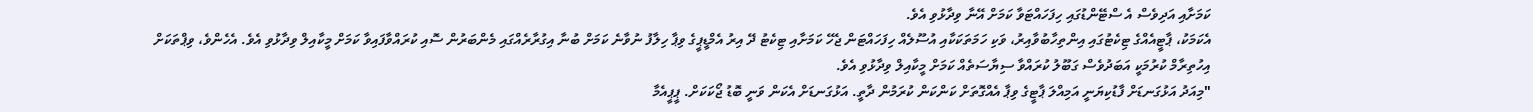ކަމަށާއި އަދިވެސް އެ ސްޓޭންޑުގައި ހިފަހައްޓަވާ ކަމަށް އޭނާ ވިދާޅުވި އެވެ.
އެކަމަކު، ޕާޓީއެއްގެ ޓިކެޓުގައި އިންތިހާބުވާއިރު، ވަކި ހަމަތަކަކާއި އުސޫލެއް ހިފަހައްޓަން ޖެހޭ ކަމަށާއި ޓިކެޓު ދޭ އިރު އެމްޑީޕީގެ ވިޕާ ހިލާފު ނުވާނެ ކަމަށް ބުނާ އިގުރާރެއްގައި މެންބަރުން ސޮއި ކުރައްވާފައިވާ ކަމަށް މީކާއިލް ވިދާޅުވި އެވެ. އެހެންވެ، ވިޕްތަކަށް އިހުތިރާމް ކުރުމަކީ އަބަދުވެސް ގަބޫލު ކުރައްވާ ސިޔާސަތެއް ކަމަށް މީކާއިލް ވިދާޅުވި އެވެ.
"މިއަދު އަޅުގަނޑަށް ފާޑުކިޔަނީ އަމިއްލަ ޕާޓީގެ ވިޕާ އެއްގޮތަށް ކަންކަން ކުރަމުން ދާތީ. އަޅުގަނޑަށް އެކަން ވަނީ ބޮޑު ޖޯކަކަށް. ޕީޕީއެމާ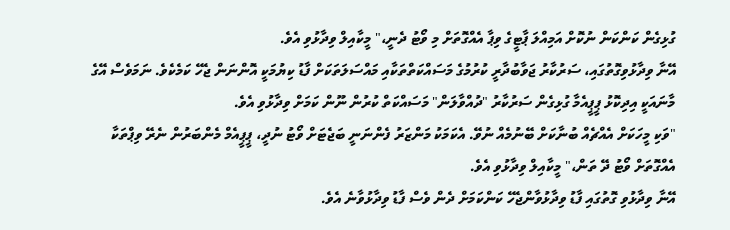ގުޅިގެން ކަންކަން ނުކޮށް އަމިއްލަ ޕާޓީގެ ވިޕާ އެއްގޮތަށް މި ވޯޓު ދެނީ،" މީކާއިލް ވިދާޅުވި އެވެ.
އޭނާ ވިދާޅުވިގޮތުގައި، ސަރުކާރު ޖަވާބުދާރީ ކުރުމުގެ މަސައްކަތްތަކާއި މައްސަލަތަކަށް ފާޑު ކިޔުމަކީ އޮންނަން ޖެހޭ ކަމެކެވެ. ނަމަވެސް އޭގެ މާނައަކީ އިދިކޮޅު ޕީޕީއެމާ ގުޅިގެން ސަރުކާރު "ދުއްވާލަން" މަސައްކަތް ކުރުން ނޫން ކަމަށް ވިދާޅުވި އެވެ.
"ވަކި މީހަކަށް އެއްޗެއް ބުނާކަށް ބޭނުމެއް ނުވޭ. އެކަމަކު މަންޒަރު ފެންނަނީ ބަޖެޓަށް ވޯޓު ނުދީ، ޕީޕީއެމް މެންބަރުން ނެރޭ ވިޕްތަކާ އެއްގޮތަށް ވޯޓު ދޭ ތަން،" މީކާއިލް ވިދާޅުވި އެވެ.
އޭނާ ވިދާޅުވި ގޮތުގައި ފާޑު ވިދާޅުވާންޖެހޭ ކަންކަމަށް ދެން ވެސް ފާޑު ވިދާޅުވާނެ އެވެ.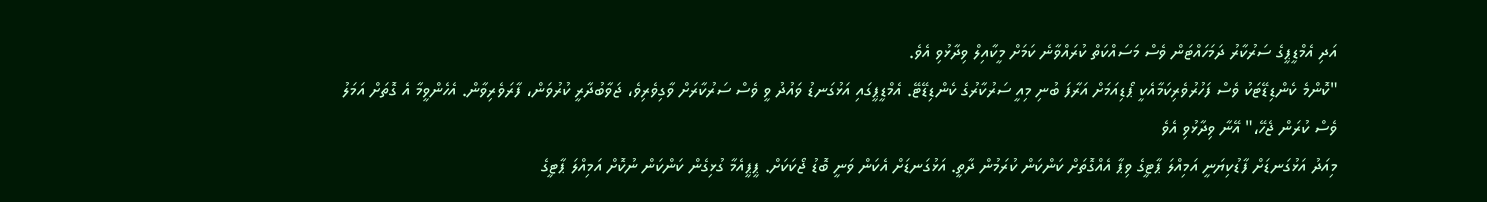އަދި އެމްޑީޕީގެ ސަރުކާރު ދަމަހައްޓަން ވެސް މަސައްކަތް ކުރައްވާނެ ކަމަށް މީކާއިލް ވިދާޅުވި އެވެ.
"ކޮންމެ ކެންޑިޑޭޓަކު ވެސް ފަހުރުވެރިކަމާއެކީ ޕޯޑިއަމަށް އަރާފަ ބުނި މިއީ ސަރުކާރުގެ ކެންޑިޑޭޓޭ. އެމްޑީޕީގައި އަޅުގަނޑު ވައުދު ވީ ވެސް ސަރުކާރަށް ވާގިވެރިވެ، ޖަވާބުދާރީ ކުރުވަން، ފާރަވެރިވާން. އެހެންވީމާ އެ ގޮތަށް އަމަލު ވެސް ކުރަން ޖެހޭ،" އޭނާ ވިދާޅުވި އެވެ
މިއަދު އަޅުގަނޑަށް ފާޑުކިޔަނީ އަމިއްލަ ޕާޓީގެ ވިޕާ އެއްގޮތަށް ކަންކަން ކުރަމުން ދާތީ. އަޅުގަނޑަށް އެކަން ވަނީ ބޮޑު ޖޯކަކަށް. ޕީޕީއެމާ ގުޅިގެން ކަންކަން ނުކޮށް އަމިއްލަ ޕާޓީގެ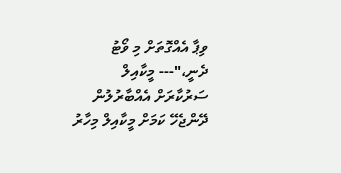ވިޕާ އެއްގޮތަށް މި ވޯޓު ދެނީ،"--- މީކާއިލް
ސަރުކާރަށް އެއްބާރުލުން ދޭންޖެހޭ ކަމަށް މީކާއިލް މިހާރު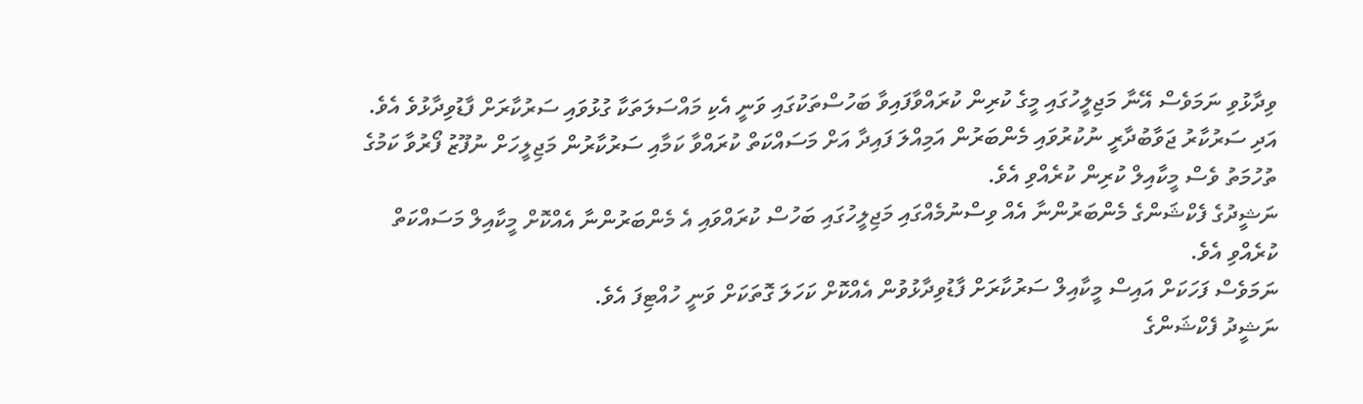ވިދާޅުވި ނަމަވެސް އޭނާ މަޖިލީހުގައި މީގެ ކުރިން ކުރައްވާފައިވާ ބަހުސްތަކުގައި ވަނީ އެކި މައްސަލަތަކާ ގުޅުވައި ސަރުކާރަށް ފާޑުވިދާޅުވެ އެވެ. އަދި ސަރުކާރު ޖަވާބުދާރީ ނުކުރުވައި މެންބަރުން އަމިއްލަ ފައިދާ އަށް މަސައްކަތް ކުރައްވާ ކަމާއި ސަރުކާރުން މަޖިލީހަށް ނުފޫޒު ފޯރުވާ ކަމުގެ ތުހުމަތު ވެސް މީކާއިލް ކުރިން ކުރެއްވި އެވެ.
ނަޝީދުގެ ފެކްޝަންގެ މެންބަރުންނާ އެއް ވިސްނުމެއްގައި މަޖިލީހުގައި ބަހުސް ކުރައްވައި އެ މެންބަރުންނާ އެއްކޮށް މީކާއިލް މަސައްކަތް ކުރެއްވި އެވެ.
ނަމަވެސް ފަހަކަށް އައިސް މީކާއިލް ސަރުކާރަށް ފާޑުވިދާޅުވުން އެއްކޮށް ކަހަލަ ގޮތަކަށް ވަނީ ހުއްޓިފަ އެވެ.
ނަޝީދު ފެކްޝަންގެ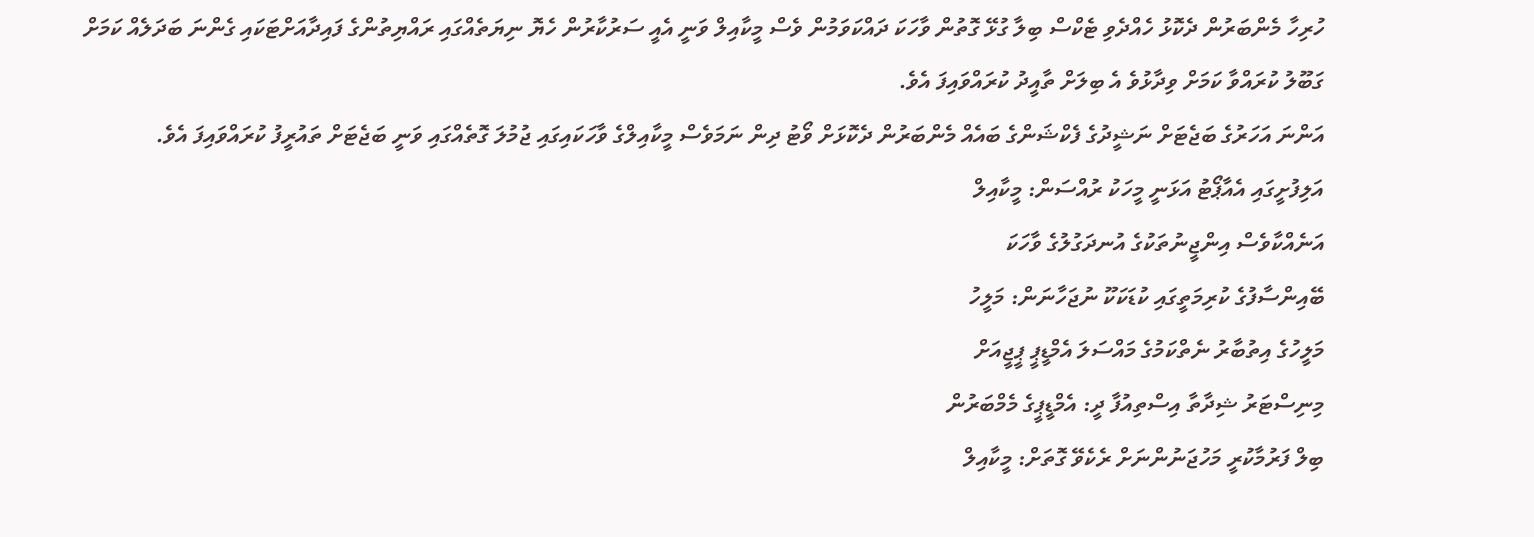ހުރިހާ މެންބަރުން ދެކޮޅު ހެއްދެވި ޓެކްސް ބިލާ ގުޅޭ ގޮތުން ވާހަކަ ދައްކަވަމުން ވެސް މީކާއިލް ވަނީ އެއީ ސަރުކާރުން ހެޔޮ ނިޔަތެއްގައި ރައްޔިތުންގެ ފައިދާއަށްޓަކައި ގެންނަ ބަދަލެއް ކަމަށް ގަބޫލު ކުރައްވާ ކަމަށް ވިދާޅުވެ އެ ބިލަށް ތާއީދު ކުރައްވައިފަ އެވެ.
އަންނަ އަހަރުގެ ބަޖެޓަށް ނަޝީދުގެ ފެކްޝަންގެ ބައެއް މެންބަރުން ދެކޮޅަށް ވޯޓު ދިން ނަމަވެސް މީކާއިލްގެ ވާހަކައިގައި ޖުމުލަ ގޮތެއްގައި ވަނީ ބަޖެޓަށް ތައުރީފު ކުރައްވައިފަ އެވެ.
އަލިފުށީގައި އެއާޕޯޓު އަޅަނީ މީހަކު ރުއްސަން: މީކާއިލް
އަނެއްކާވެސް އިންޖީނުތަކުގެ އުނދަގުލުގެ ވާހަކަ
ބޭއިންސާފުގެ ކުރިމަތީގައި ކުޑަކަކޫ ނުޖަހާނަން: މަލީހު
މަލީހުގެ އިތުބާރު ނެތްކަމުގެ މައްސަލަ އެމްޑީޕީ ޕީޖީއަށް
މިނިސްޓަރު ޝިދާތާ އިސްތިއުފާ ދީ: އެމްޑީޕީގެ މެމްބަރުން
ބިލް ފަރުމާކުރީ މަހުޖަނުންނަށް ރެކެވޭ ގޮތަށް: މީކާއިލް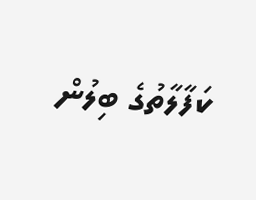ކަފާލާތުގެ ބިލުން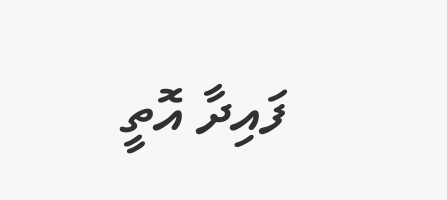ފައިދާ އޮތީ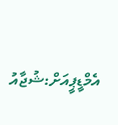އެމްޑީޕީއަށް:ޝުޖާއު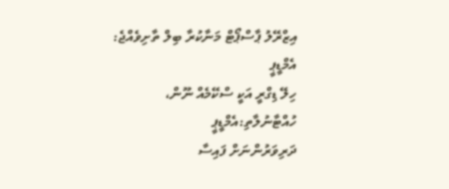އިޒްރޭލު ޕާސްޕޯޓް މަނާކުރާ ބިލް ތާށިވެއްޖެ: އެމްޑީޕީ
ހިލޭ ޑިގްރީ އަކީ ސްކޭމެއް ނޫން، ހުއްޓާނުލާތި:އެމްޑީޕީ
ދަރިވަރުންނަށް ފައިސާ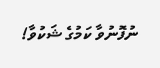ނުފޮނުވާ ކަމުގެ ޝަކުވާ!